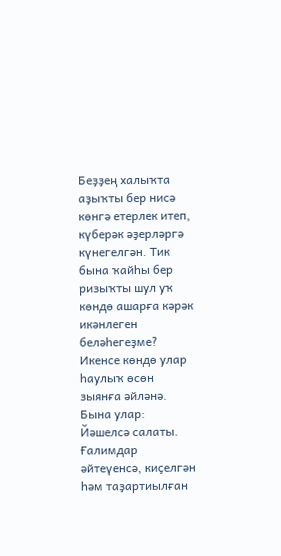Беҙҙең халыҡта аҙыҡты бер нисә көнгә етерлек итеп, күберәк әҙерләргә күнегелгән. Тик бына ҡайһы бер ризыҡты шул уҡ көндө ашарға кәрәк икәнлеген беләһегеҙме? Икенсе көндө улар һаулыҡ өсөн зыянға әйләнә. Бына улар: Йәшелсә салаты. Ғалимдар әйтеүенсә, киҫелгән һәм таҙартиылған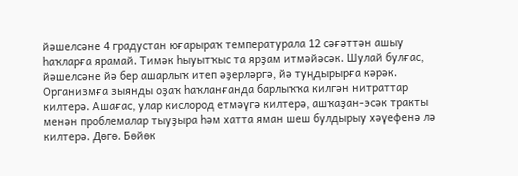йәшелсәне 4 градустан юғарыраҡ температурала 12 сәғәттән ашыу һаҡларға ярамай. Тимәк һыуытҡыс та ярҙам итмәйәсәк. Шулай булғас, йәшелсәне йә бер ашарлыҡ итеп әҙерләргә, йә туңдырырға кәрәк. Организмға зыянды оҙаҡ һаҡланғанда барлыҡҡа килгән нитраттар килтерә. Ашағас, улар кислород етмәүгә килтерә, ашҡаҙан-эсәк тракты менән проблемалар тыуҙыра һәм хатта яман шеш булдырыу хәүефенә лә килтерә. Дөгө. Бөйөк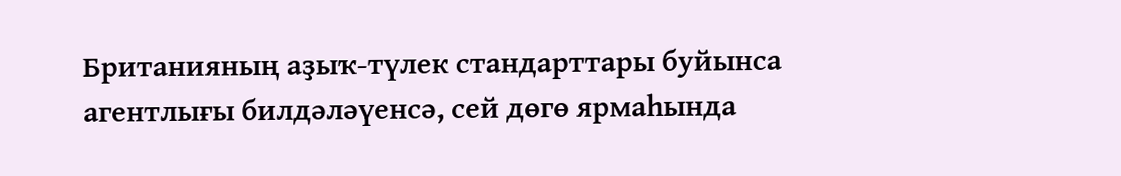Британияның аҙыҡ-түлек стандарттары буйынса агентлығы билдәләүенсә, сей дөгө ярмаһында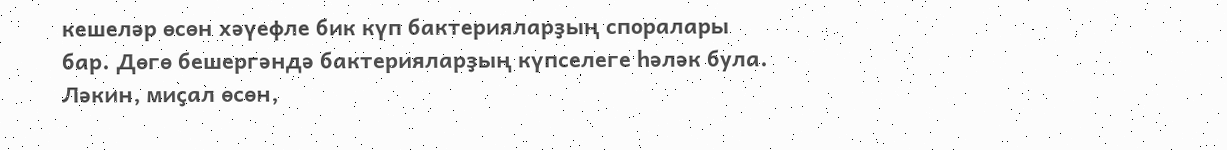кешеләр өсөн хәүефле бик күп бактерияларҙың споралары бар. Дөгө бешергәндә бактерияларҙың күпселеге һәләк була. Ләкин, миҫал өсөн,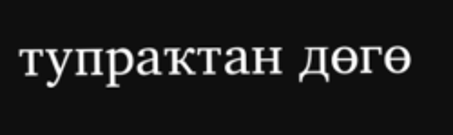тупраҡтан дөгө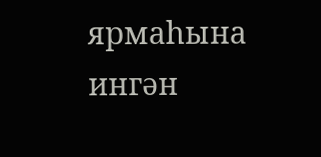ярмаһына ингән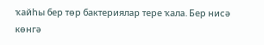ҡайһы бер төр бактериялар тере ҡала. Бер нисә көнгә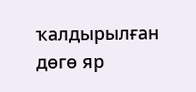ҡалдырылған дөгө яр